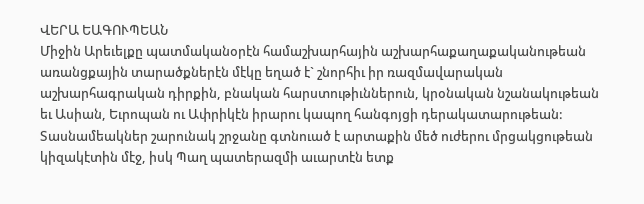ՎԵՐԱ ԵԱԳՈՒՊԵԱՆ
Միջին Արեւելքը պատմականօրէն համաշխարհային աշխարհաքաղաքականութեան առանցքային տարածքներէն մէկը եղած է` շնորհիւ իր ռազմավարական աշխարհագրական դիրքին, բնական հարստութիւններուն, կրօնական նշանակութեան եւ Ասիան, Եւրոպան ու Ափրիկէն իրարու կապող հանգոյցի դերակատարութեան: Տասնամեակներ շարունակ շրջանը գտնուած է արտաքին մեծ ուժերու մրցակցութեան կիզակէտին մէջ, իսկ Պաղ պատերազմի աւարտէն ետք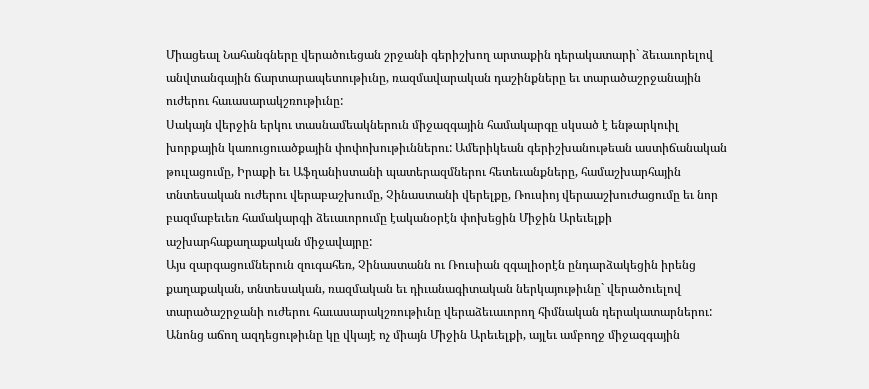Միացեալ Նահանգները վերածուեցան շրջանի գերիշխող արտաքին դերակատարի` ձեւաւորելով անվտանգային ճարտարապետութիւնը, ռազմավարական դաշինքները եւ տարածաշրջանային ուժերու հաւասարակշռութիւնը:
Սակայն վերջին երկու տասնամեակներուն միջազգային համակարգը սկսած է ենթարկուիլ խորքային կառուցուածքային փոփոխութիւններու: Ամերիկեան գերիշխանութեան աստիճանական թուլացումը, Իրաքի եւ Աֆղանիստանի պատերազմներու հետեւանքները, համաշխարհային տնտեսական ուժերու վերաբաշխումը, Չինաստանի վերելքը, Ռուսիոյ վերաաշխուժացումը եւ նոր բազմաբեւեռ համակարգի ձեւաւորումը էականօրէն փոխեցին Միջին Արեւելքի աշխարհաքաղաքական միջավայրը:
Այս զարգացումներուն զուգահեռ, Չինաստանն ու Ռուսիան զգալիօրէն ընդարձակեցին իրենց քաղաքական, տնտեսական, ռազմական եւ դիւանագիտական ներկայութիւնը` վերածուելով տարածաշրջանի ուժերու հաւասարակշռութիւնը վերաձեւաւորող հիմնական դերակատարներու: Անոնց աճող ազդեցութիւնը կը վկայէ ոչ միայն Միջին Արեւելքի, այլեւ ամբողջ միջազգային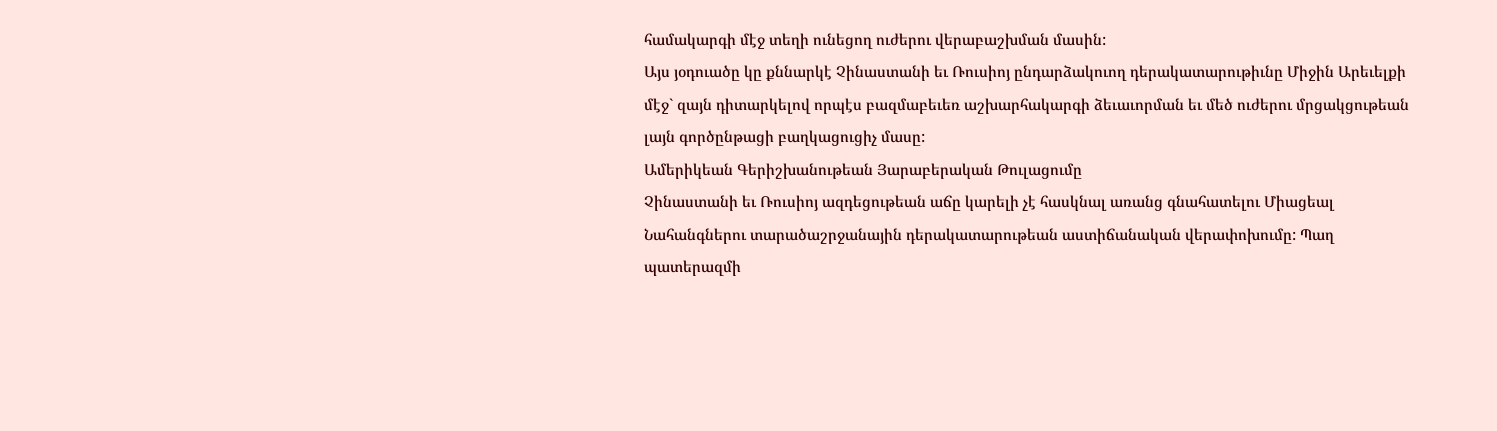համակարգի մէջ տեղի ունեցող ուժերու վերաբաշխման մասին:
Այս յօդուածը կը քննարկէ Չինաստանի եւ Ռուսիոյ ընդարձակուող դերակատարութիւնը Միջին Արեւելքի մէջ` զայն դիտարկելով որպէս բազմաբեւեռ աշխարհակարգի ձեւաւորման եւ մեծ ուժերու մրցակցութեան լայն գործընթացի բաղկացուցիչ մասը:
Ամերիկեան Գերիշխանութեան Յարաբերական Թուլացումը
Չինաստանի եւ Ռուսիոյ ազդեցութեան աճը կարելի չէ հասկնալ առանց գնահատելու Միացեալ Նահանգներու տարածաշրջանային դերակատարութեան աստիճանական վերափոխումը: Պաղ պատերազմի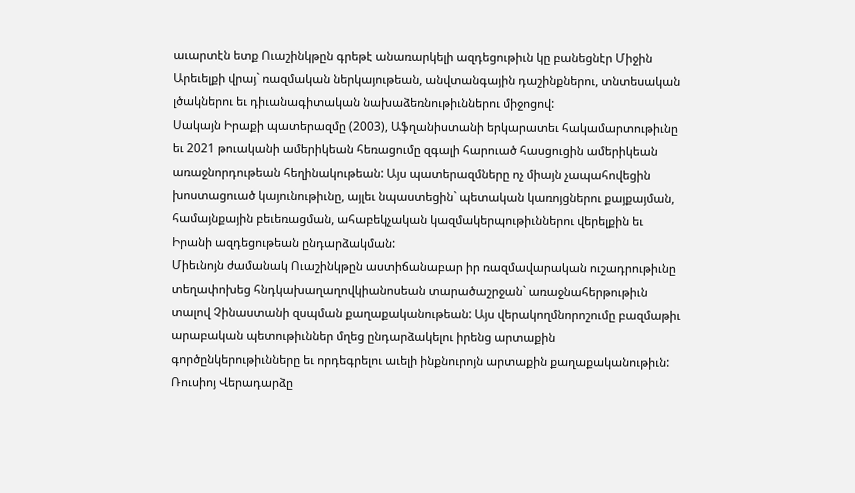աւարտէն ետք Ուաշինկթըն գրեթէ անառարկելի ազդեցութիւն կը բանեցնէր Միջին Արեւելքի վրայ` ռազմական ներկայութեան, անվտանգային դաշինքներու, տնտեսական լծակներու եւ դիւանագիտական նախաձեռնութիւններու միջոցով:
Սակայն Իրաքի պատերազմը (2003), Աֆղանիստանի երկարատեւ հակամարտութիւնը եւ 2021 թուականի ամերիկեան հեռացումը զգալի հարուած հասցուցին ամերիկեան առաջնորդութեան հեղինակութեան: Այս պատերազմները ոչ միայն չապահովեցին խոստացուած կայունութիւնը, այլեւ նպաստեցին` պետական կառոյցներու քայքայման, համայնքային բեւեռացման, ահաբեկչական կազմակերպութիւններու վերելքին եւ Իրանի ազդեցութեան ընդարձակման:
Միեւնոյն ժամանակ Ուաշինկթըն աստիճանաբար իր ռազմավարական ուշադրութիւնը տեղափոխեց հնդկախաղաղովկիանոսեան տարածաշրջան` առաջնահերթութիւն տալով Չինաստանի զսպման քաղաքականութեան: Այս վերակողմնորոշումը բազմաթիւ արաբական պետութիւններ մղեց ընդարձակելու իրենց արտաքին գործընկերութիւնները եւ որդեգրելու աւելի ինքնուրոյն արտաքին քաղաքականութիւն:
Ռուսիոյ Վերադարձը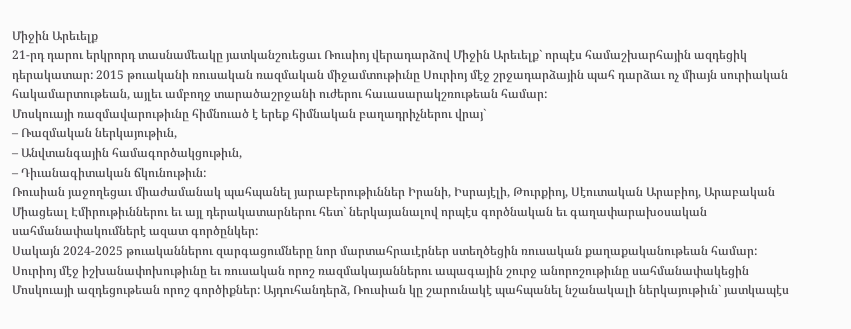Միջին Արեւելք
21-րդ դարու երկրորդ տասնամեակը յատկանշուեցաւ Ռուսիոյ վերադարձով Միջին Արեւելք` որպէս համաշխարհային ազդեցիկ դերակատար: 2015 թուականի ռուսական ռազմական միջամտութիւնը Սուրիոյ մէջ շրջադարձային պահ դարձաւ ոչ միայն սուրիական հակամարտութեան, այլեւ ամբողջ տարածաշրջանի ուժերու հաւասարակշռութեան համար:
Մոսկուայի ռազմավարութիւնը հիմնուած է երեք հիմնական բաղադրիչներու վրայ`
– Ռազմական ներկայութիւն,
– Անվտանգային համագործակցութիւն,
– Դիւանագիտական ճկունութիւն:
Ռուսիան յաջողեցաւ միաժամանակ պահպանել յարաբերութիւններ Իրանի, Իսրայէլի, Թուրքիոյ, Սէուտական Արաբիոյ, Արաբական Միացեալ Էմիրութիւններու եւ այլ դերակատարներու հետ` ներկայանալով որպէս գործնական եւ գաղափարախօսական սահմանափակումներէ ազատ գործընկեր:
Սակայն 2024-2025 թուականներու զարգացումները նոր մարտահրաւէրներ ստեղծեցին ռուսական քաղաքականութեան համար: Սուրիոյ մէջ իշխանափոխութիւնը եւ ռուսական որոշ ռազմակայաններու ապագային շուրջ անորոշութիւնը սահմանափակեցին Մոսկուայի ազդեցութեան որոշ գործիքներ: Այդուհանդերձ, Ռուսիան կը շարունակէ պահպանել նշանակալի ներկայութիւն` յատկապէս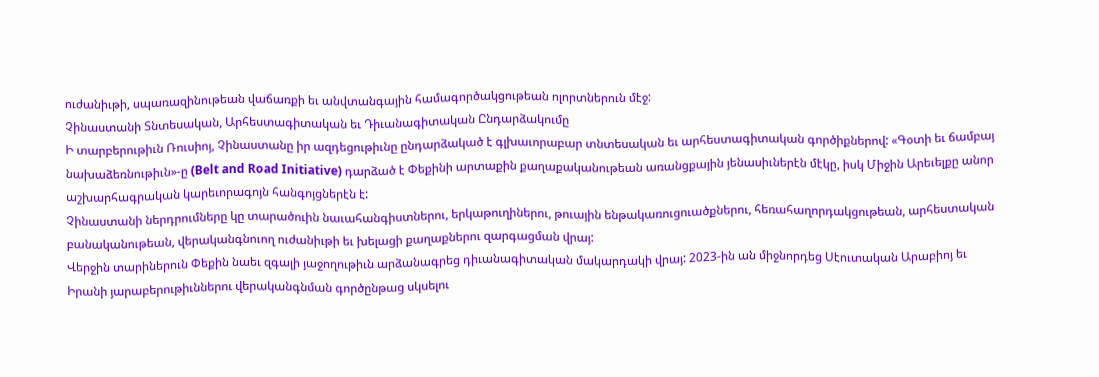ուժանիւթի, սպառազինութեան վաճառքի եւ անվտանգային համագործակցութեան ոլորտներուն մէջ:
Չինաստանի Տնտեսական, Արհեստագիտական եւ Դիւանագիտական Ընդարձակումը
Ի տարբերութիւն Ռուսիոյ, Չինաստանը իր ազդեցութիւնը ընդարձակած է գլխաւորաբար տնտեսական եւ արհեստագիտական գործիքներով: «Գօտի եւ ճամբայ նախաձեռնութիւն»-ը (Belt and Road Initiative) դարձած է Փեքինի արտաքին քաղաքականութեան առանցքային յենասիւներէն մէկը, իսկ Միջին Արեւելքը անոր աշխարհագրական կարեւորագոյն հանգոյցներէն է:
Չինաստանի ներդրումները կը տարածուին նաւահանգիստներու, երկաթուղիներու, թուային ենթակառուցուածքներու, հեռահաղորդակցութեան, արհեստական բանականութեան, վերականգնուող ուժանիւթի եւ խելացի քաղաքներու զարգացման վրայ:
Վերջին տարիներուն Փեքին նաեւ զգալի յաջողութիւն արձանագրեց դիւանագիտական մակարդակի վրայ: 2023-ին ան միջնորդեց Սէուտական Արաբիոյ եւ Իրանի յարաբերութիւններու վերականգնման գործընթաց սկսելու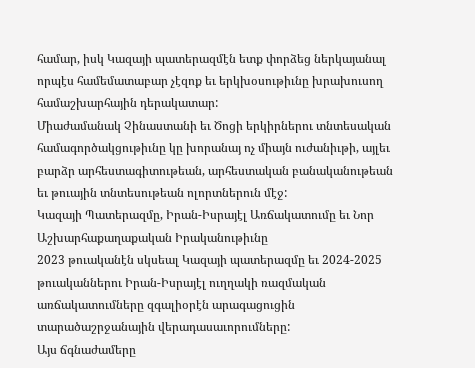համար, իսկ Կազայի պատերազմէն ետք փորձեց ներկայանալ որպէս համեմատաբար չէզոք եւ երկխօսութիւնը խրախուսող համաշխարհային դերակատար:
Միաժամանակ Չինաստանի եւ Ծոցի երկիրներու տնտեսական համագործակցութիւնը կը խորանայ ոչ միայն ուժանիւթի, այլեւ բարձր արհեստագիտութեան, արհեստական բանականութեան եւ թուային տնտեսութեան ոլորտներուն մէջ:
Կազայի Պատերազմը, Իրան-Իսրայէլ Առճակատումը եւ Նոր Աշխարհաքաղաքական Իրականութիւնը
2023 թուականէն սկսեալ Կազայի պատերազմը եւ 2024-2025 թուականներու Իրան-Իսրայէլ ուղղակի ռազմական առճակատումները զգալիօրէն արագացուցին տարածաշրջանային վերադասաւորումները:
Այս ճգնաժամերը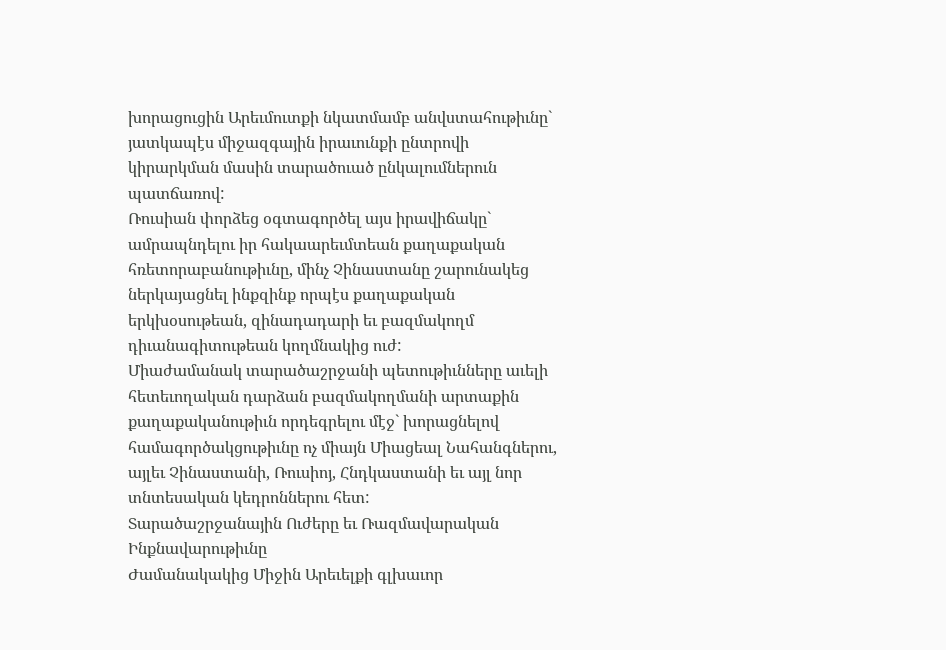խորացուցին Արեւմուտքի նկատմամբ անվստահութիւնը` յատկապէս միջազգային իրաւունքի ընտրովի կիրարկման մասին տարածուած ընկալումներուն պատճառով:
Ռուսիան փորձեց օգտագործել այս իրավիճակը` ամրապնդելու իր հակաարեւմտեան քաղաքական հռետորաբանութիւնը, մինչ Չինաստանը շարունակեց ներկայացնել ինքզինք որպէս քաղաքական երկխօսութեան, զինադադարի եւ բազմակողմ դիւանագիտութեան կողմնակից ուժ:
Միաժամանակ տարածաշրջանի պետութիւնները աւելի հետեւողական դարձան բազմակողմանի արտաքին քաղաքականութիւն որդեգրելու մէջ` խորացնելով համագործակցութիւնը ոչ միայն Միացեալ Նահանգներու, այլեւ Չինաստանի, Ռուսիոյ, Հնդկաստանի եւ այլ նոր տնտեսական կեդրոններու հետ:
Տարածաշրջանային Ուժերը եւ Ռազմավարական Ինքնավարութիւնը
Ժամանակակից Միջին Արեւելքի գլխաւոր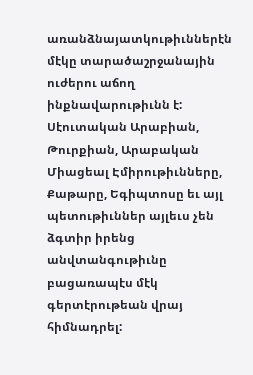առանձնայատկութիւններէն մէկը տարածաշրջանային ուժերու աճող ինքնավարութիւնն է: Սէուտական Արաբիան, Թուրքիան, Արաբական Միացեալ Էմիրութիւնները, Քաթարը, Եգիպտոսը եւ այլ պետութիւններ այլեւս չեն ձգտիր իրենց անվտանգութիւնը բացառապէս մէկ գերտէրութեան վրայ հիմնադրել: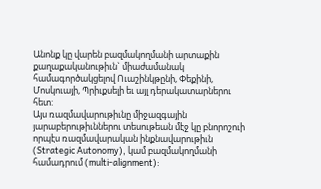Անոնք կը վարեն բազմակողմանի արտաքին քաղաքականութիւն` միաժամանակ համագործակցելով Ուաշինկթընի, Փեքինի, Մոսկուայի, Պրիւքսելի եւ այլ դերակատարներու հետ:
Այս ռազմավարութիւնը միջազգային յարաբերութիւններու տեսութեան մէջ կը բնորոշուի որպէս ռազմավարական ինքնավարութիւն (Strategic Autonomy), կամ բազմակողմանի համադրում (multi-alignment):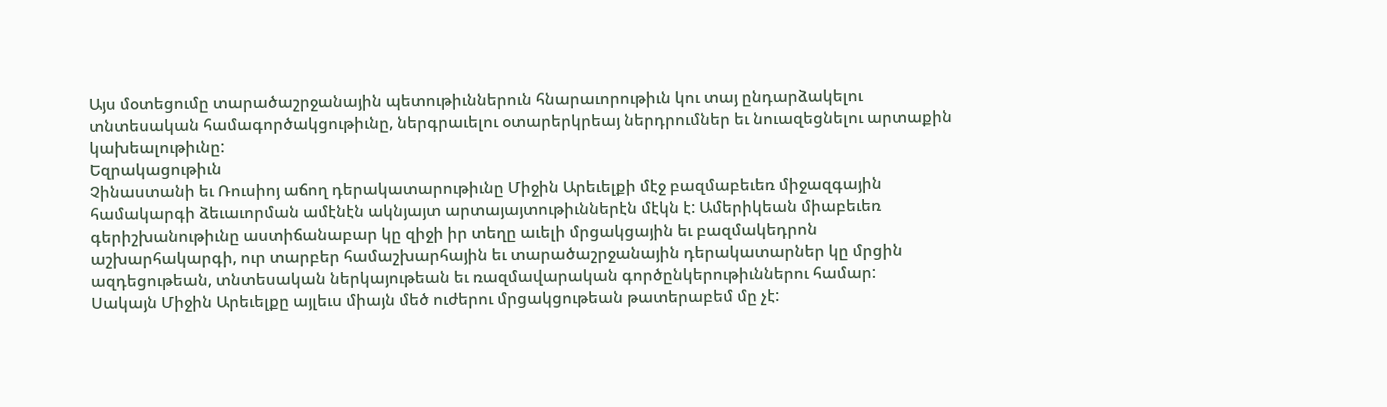Այս մօտեցումը տարածաշրջանային պետութիւններուն հնարաւորութիւն կու տայ ընդարձակելու տնտեսական համագործակցութիւնը, ներգրաւելու օտարերկրեայ ներդրումներ եւ նուազեցնելու արտաքին կախեալութիւնը:
Եզրակացութիւն
Չինաստանի եւ Ռուսիոյ աճող դերակատարութիւնը Միջին Արեւելքի մէջ բազմաբեւեռ միջազգային համակարգի ձեւաւորման ամէնէն ակնյայտ արտայայտութիւններէն մէկն է: Ամերիկեան միաբեւեռ գերիշխանութիւնը աստիճանաբար կը զիջի իր տեղը աւելի մրցակցային եւ բազմակեդրոն աշխարհակարգի, ուր տարբեր համաշխարհային եւ տարածաշրջանային դերակատարներ կը մրցին ազդեցութեան, տնտեսական ներկայութեան եւ ռազմավարական գործընկերութիւններու համար:
Սակայն Միջին Արեւելքը այլեւս միայն մեծ ուժերու մրցակցութեան թատերաբեմ մը չէ: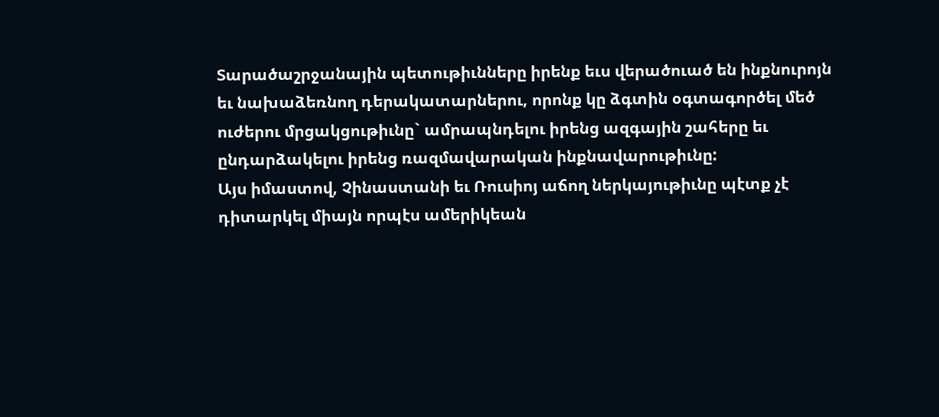Տարածաշրջանային պետութիւնները իրենք եւս վերածուած են ինքնուրոյն եւ նախաձեռնող դերակատարներու, որոնք կը ձգտին օգտագործել մեծ ուժերու մրցակցութիւնը` ամրապնդելու իրենց ազգային շահերը եւ ընդարձակելու իրենց ռազմավարական ինքնավարութիւնը:
Այս իմաստով, Չինաստանի եւ Ռուսիոյ աճող ներկայութիւնը պէտք չէ դիտարկել միայն որպէս ամերիկեան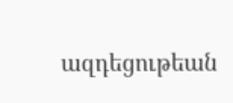ազդեցութեան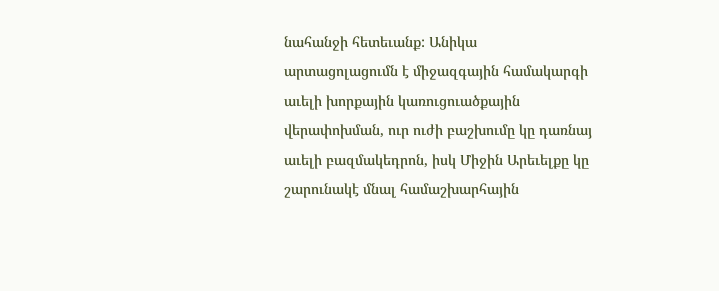նահանջի հետեւանք: Անիկա արտացոլացումն է միջազգային համակարգի աւելի խորքային կառուցուածքային վերափոխման, ուր ուժի բաշխումը կը դառնայ աւելի բազմակեդրոն, իսկ Միջին Արեւելքը կը շարունակէ մնալ համաշխարհային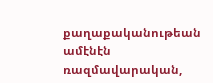քաղաքականութեան ամէնէն ռազմավարական,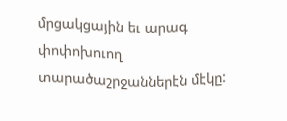մրցակցային եւ արագ փոփոխուող տարածաշրջաններէն մէկը: